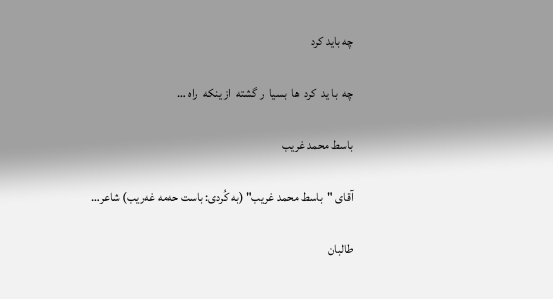چه باید کرد

چه  با ید  کرد  ها  بسیا  ر گشته  از ینکه  راه …

باسط محمد غریب

آقای "باسط محمد غریب" (به کُردی: باست حەمە غەریب) شاعر…

طالبان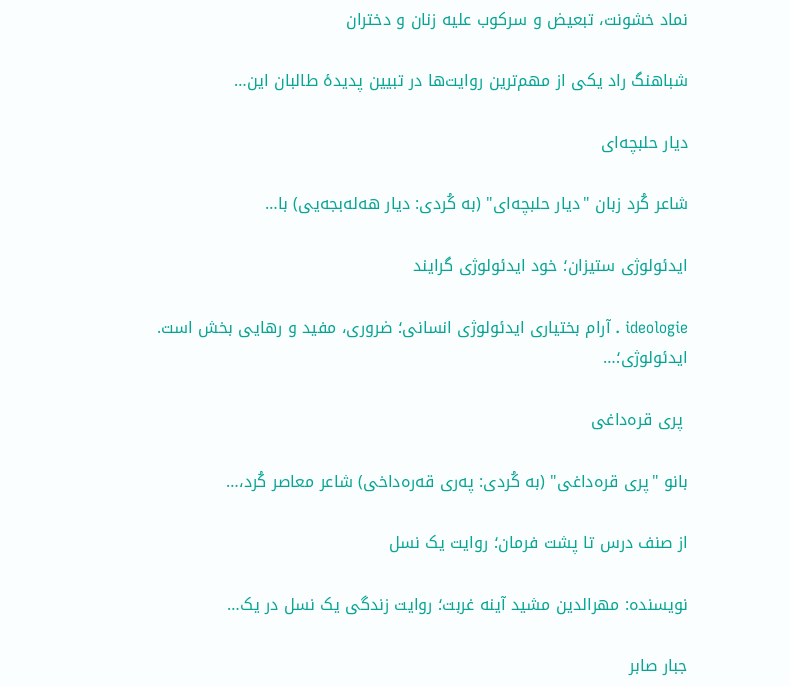نماد خشونت، تبعیض و سرکوب علیه زنان و دختران

شباهنگ راد یکی از مهم‌ترین روایت‌ها در تبیین پدیدهٔ طالبان این…

دیار حلبچه‌ای

شاعر کُرد زبان "دیار حلبچه‌ای" (به کُردی: دیار هه‌له‌بجه‌یی) با…

ایدئولوژی ستیزان؛ خود ایدئولوژی گرایند

ideologie . آرام بختیاری ایدئولوژی انسانی؛ ضروری، مفید و رهایی بخش است.  ایدئولوژی؛…

 پری قره‌داغی

بانو "پری قره‌داغی" (به کُردی: پەری قەرەداخی) شاعر معاصر کُرد،…

از صنف درس تا پشت فرمان؛ روایت یک نسل

نویسنده: مهرالدین مشید آینه غربت؛ روایت زندگی یک نسل در یک…

جبار صابر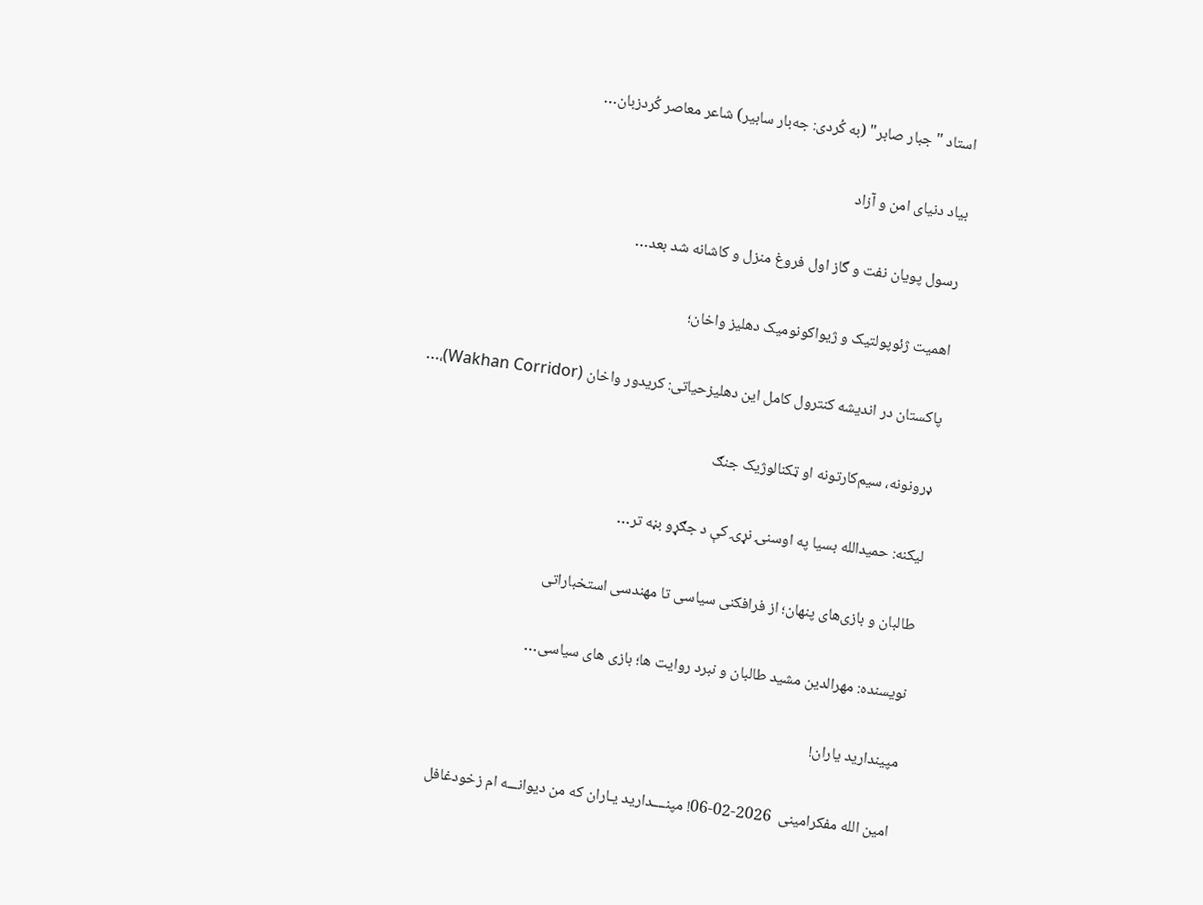استاد "جبار صابر" (به کُردی: جەبار سابیر) شاعر معاصر کُردزبان…

بیاد دنیای امن و آزاد

رسول پویان نفت و گاز اول فروغ منزل و کاشانه شد بعد…

اهمیت ژئوپولتیک و ژیواکونومیک دهلیز واخان؛

پاکستان در اندیشه کنترول کامل این دهلیزحیاتی: کریدور واخان (Wakhan Corridor)،…

ډرونونه، سیم‌کارتونه او ټکنالوژیک جنګ

ليکنه: حميدالله بسيا په اوسنۍ نړۍ کې د جګړو بڼه تر…

طالبان و بازی‌های پنهان؛ از فرافکنی سیاسی تا مهندسی استخباراتی

نویسنده: مهرالدین مشید طالبان و نبرد روایت ها؛ بازی های سیاسی…

مپیندارید یاران!

امین الله مفکرامینی  2026-02-06! مپنــــدارید یـاران که من دیوانـــه ام زخودغافل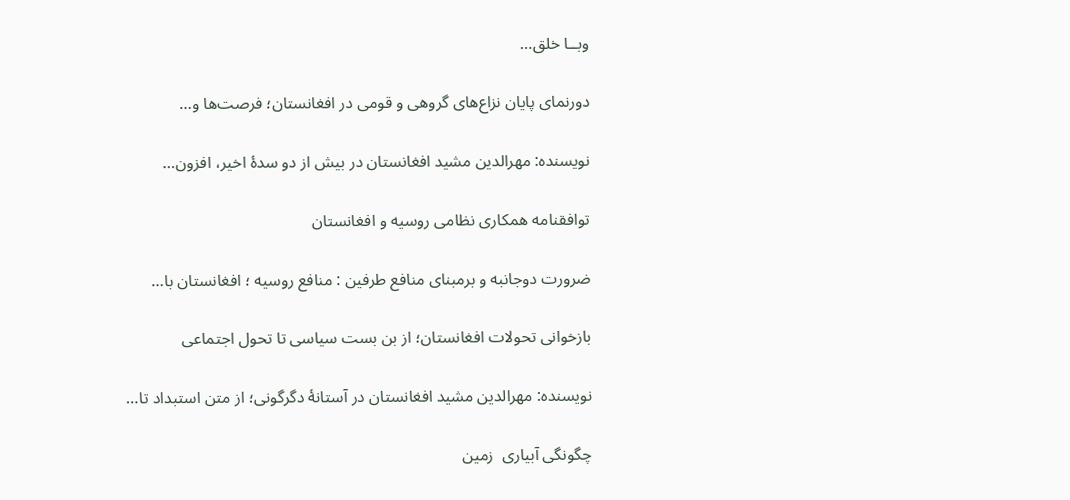وبــا خلق…

دورنمای پایان نزاع‌های گروهی و قومی در افغانستان؛ فرصت‌ها و…

نویسنده: مهرالدین مشید افغانستان در بیش از دو سدهٔ اخیر، افزون…

توافقنامه همکاری نظامی روسیه و افغانستان

ضرورت دوجانبه و برمبنای منافع طرفین : منافع روسیه ؛ افغانستان با…

بازخوانی تحولات افغانستان؛ از بن بست سیاسی تا تحول اجتماعی

نویسنده: مهرالدین مشید افغانستان در آستانهٔ دگرگونی؛ از متن استبداد تا…

چگونگی آبیاری  زمین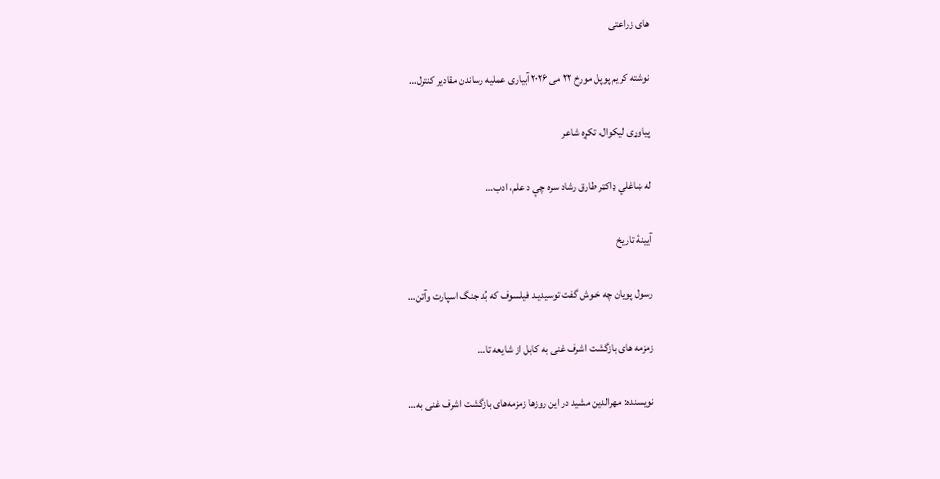های زراعتی

نوشته کریم پوپل مورخ ۲۲ می ۲۰۲۶ آبیاری عملیه رساندن مقادیر کنترل…

پیاوړی لیکوال، تکړه شاعر

له ښاغلي ډاکټر طارق رشاد سره چې د علم، ادب…

آیینۀ تاریخ

رسول پویان چه خـوش گفت توسیدیـد فیلسوف که بُد جنگ اسپارت وآتن…

زمزمه های بازگشت اشرف غنی به کابل از شایعه تا…

نویسنده: مهرالدین مشید در این روزها زمزمه‌های بازگشت اشرف غنی به…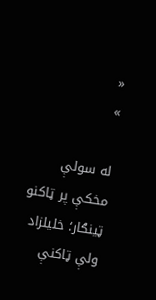«
»

له سولې مخکې پر ټاکنو ټينګار؛ خليلزاد ولې ټاکنې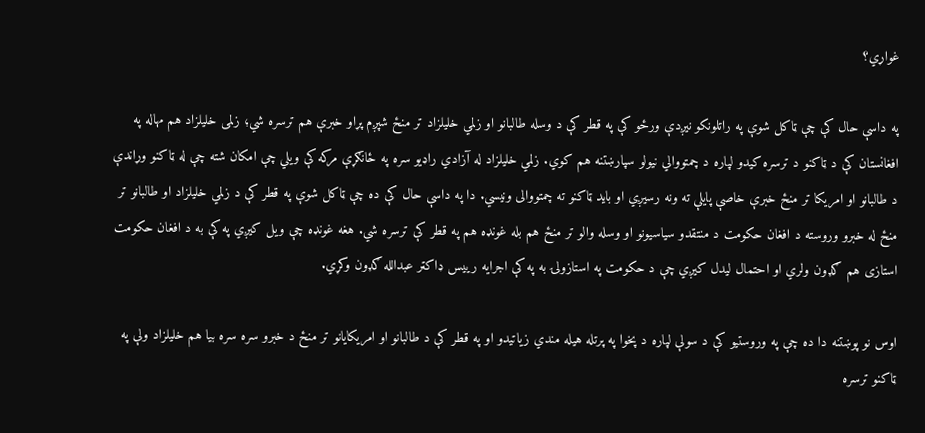غواړي؟

په داسې حال کې چې ټاکل شوې په راتلونکو نيږدې ورځو کې په قطر کې د وسله طالبانو او زلمي خليلزاد تر منځ شپږم پړاو خبرې هم ترسره شي؛ زلمی خليلزاد هم مهاله په افغانستان کې د ټاکنو د ترسره کيدو لپاره د چمتووالي نيولو سپارښتنه هم کوي. زلمي خليلزاد له آزادي راډيو سره په ځانګړې مرکه کې ويلي چې امکان شته چې له ټاکنو وړاندې د طالبانو او امریکا تر منځ خبرې خاصې پايلې ته ونه رسيږي او بايد ټاکنو ته چمتووالی ونيسي. دا په داسې حال کې ده چې ټاکل شوې په قطر کې د زلمي خليلزاد او طالبانو تر منځ له خبرو وروسته د افغان حکومت د منتقدو سياسيونو او وسله والو تر منځ هم بله غونډه هم په قطر کې ترسره شي. هغه غونډه چې ويل کيږي په کې به د افغان حکومت استازی هم ګډون ولري او احتمال ليدل کيږي چې د حکومت په استازولۍ به په کې اجرايه رييس ډاکټر عبدالله ګډون وکړي.

اوس نو پوښتنه دا ده چې په وروستیو کې د سولې لپاره د پخوا په پرتله هيله مندي زياتيدو او په قطر کې د طالبانو او امریکايانو تر منځ د خبرو سره سره بيا هم خليلزاد ولې په ټاکنو ترسره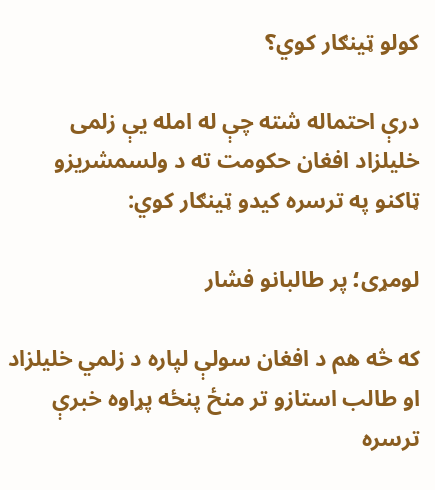کولو ټينګار کوي؟

درې احتماله شته چې له امله يې زلمی خليلزاد افغان حکومت ته د ولسمشريزو ټاکنو په ترسره کيدو ټينګار کوي:

لومړی؛ پر طالبانو فشار

که څه هم د افغان سولې لپاره د زلمي خليلزاد او طالب استازو تر منځ پنځه پړاوه خبرې ترسره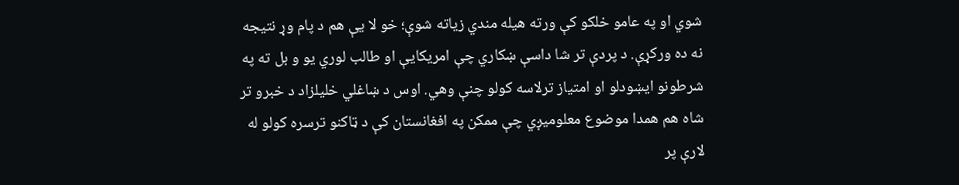شوي او په عامو خلکو کې ورته هيله مندي زياته شوې؛ خو لا يې هم د پام وړ نتیجه نه ده ورکړې. د پردې تر شا داسې ښکاري چې امريکايې او طالب لوري يو و بل ته په شرطونو ايښودلو او امتیاز ترلاسه کولو چنې وهي. اوس د ښاغلي خليلزاد د خبرو تر شاه هم همدا موضوع معلوميږي چې ممکن په افغانستان کې د ټاکنو ترسره کولو له لارې پر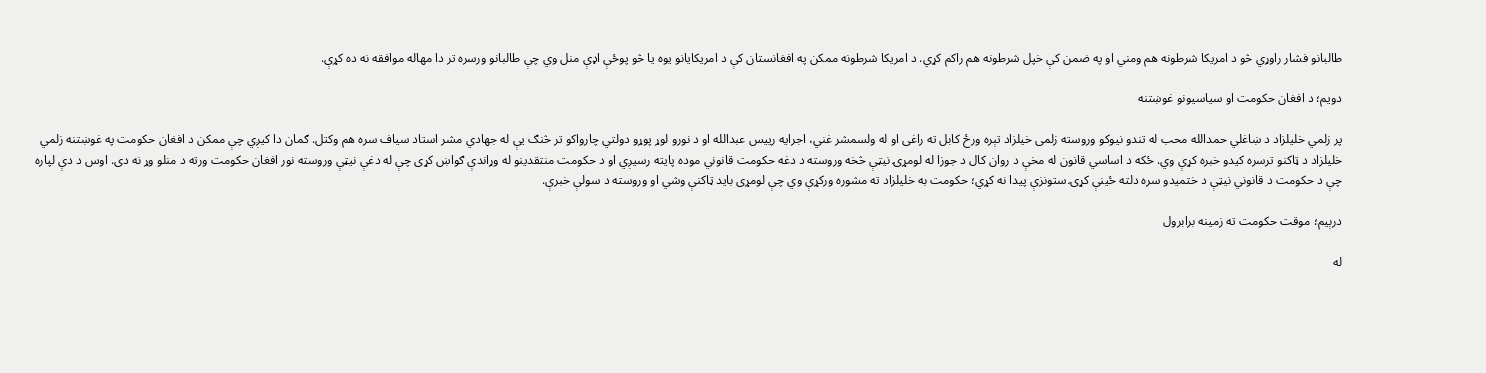طالبانو فشار راوړي څو د امريکا شرطونه هم ومني او په ضمن کې خپل شرطونه هم راکم کړي. د امريکا شرطونه ممکن په افغانستان کې د امريکايانو يوه يا څو پوځې اډې منل وي چې طالبانو ورسره تر دا مهاله موافقه نه ده کړې.

دويم؛ د افغان حکومت او سياسيونو غوښتنه

پر زلمي خليلزاد د ښاغلي حمدالله محب له تندو نيوکو وروسته زلمی خيلزاد تېره ورځ کابل ته راغی او له ولسمشر غني، اجرايه رييس عبدالله او د نورو لوړ پوړو دولتي چارواکو تر څنګ يې له جهادي مشر استاد سیاف سره هم وکتل. ګمان دا کيږي چې ممکن د افغان حکومت په غوښتنه زلمي خليلزاد د ټاکنو ترسره کیدو خبره کړې وي. ځکه د اساسي قانون له مخې د روان کال د جوزا له لومړۍ نيټې څخه وروسته د دغه حکومت قانوني موده پايته رسيږي او د حکومت منتقدينو له وړاندې ګواښ کړی چې له دغې نیټې وروسته نور افغان حکومت ورته د منلو وړ نه دی. اوس د دې لپاره چې د حکومت د قانوني نيټې د ختميدو سره دلته ځينې کړۍ ستونزې پيدا نه کړي؛ حکومت به خليلزاد ته مشوره ورکړې وي چې لومړی بايد ټاکنې وشي او وروسته د سولې خبرې.

درېيم؛ موقت حکومت ته زمينه برابرول

له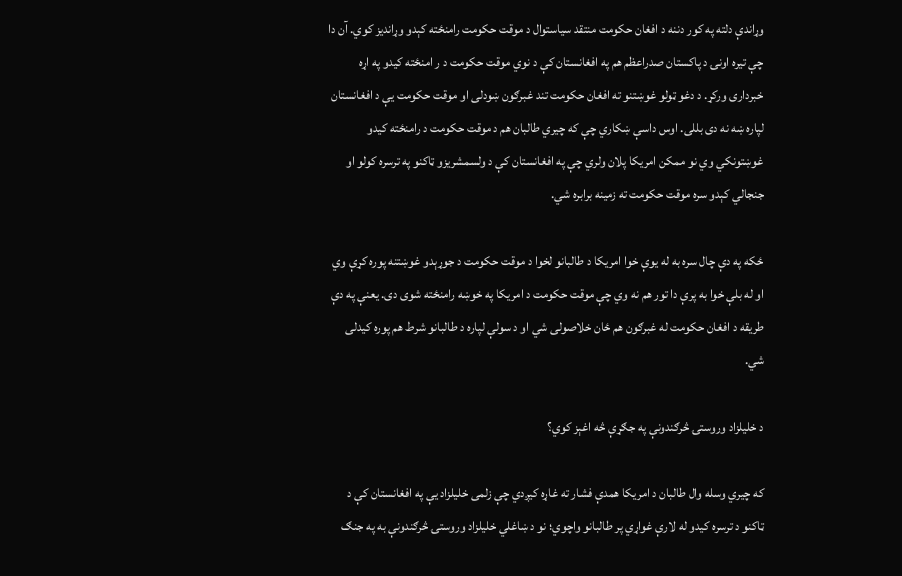وړاندې دلته په کور دننه د افغان حکومت منتقد سياستوال د موقت حکومت رامنځته کېدو وړانديز کوي. آن دا چې تیره اونۍ د پاکستان صدراعظم هم په افغانستان کې د نوي موقت حکومت د ر امنځته کيدو په اړه خبرداری ورکړ. د دغو ټولو غوښتنو ته افغان حکومت تند غبرګون ښودلی او موقت حکومت يې د افغانستان لپاره ښه نه دی بللی. اوس داسې ښکاري چې که چيري طالبان هم د موقت حکومت د رامنځته کيدو غوښتونکي وي نو ممکن امریکا پلان ولري چې په افغانستان کې د ولسمشريزو ټاکنو په ترسره کولو او جنجالي کېدو سره موقت حکومت ته زمينه برابره شي.

ځکه په دې چال سره به له یوې خوا امريکا د طالبانو لخوا د موقت حکومت د جوړېدو غوښتنه پوره کړې وي او له بلې خوا به پرې دا تور هم نه وي چې موقت حکومت د امريکا په خوښه رامنځته شوی دی. یعنې په دې طريقه د افغان حکومت له غبرګون هم ځان خلاصولی شي او د سولې لپاره د طالبانو شرط هم پوره کيدلی شي.

د خليلزاد وروستۍ څرګندونې په جګړې څه اغېز کوي؟

که چيري وسله وال طالبان د امريکا همدې فشار ته غاړه کيږدي چې زلمی خليلزاد يې په افغانستان کې د ټاکنو د ترسره کيدو له لارې غواړي پر طالبانو واچوي؛ نو د ښاغلي خليلزاد وروستۍ څرګندونې به په جنګ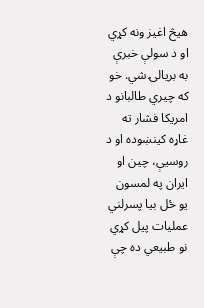هيڅ اغيز ونه کړي او د سولې خبرې به بريالۍ شي. خو که چيري طالبانو د امريکا فشار ته غاړه کينښوده او د روسيې، چين او ايران په لمسون یو ځل بيا پسرلني عمليات پيل کړي نو طبيعي ده چې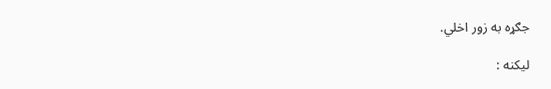جګړه به زور اخلي.

لیکنه :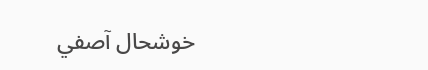خوشحال آصفي